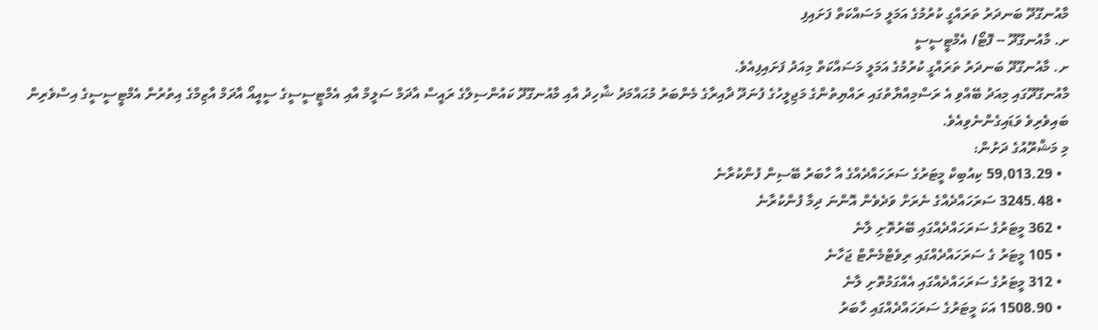މާއުނގޫދޫ ބަނދަރު ތަރައްގީ ކުރުމުގެ އަމަލީ މަސައްކަތް ފަށައިފި
ށ. މާއުނގޫދޫ -- ފޮޓޯ/ އެމްޓީސީސީ
ށ. މާއުނގޫދޫ ބަނދަރު ތަރައްގީ ކުރުމުގެ އަމަލީ މަސައްކަތް މިއަދު ފަށައިފިއެވެ.
މާއުނގޫދޫގައި މިއަދު ބޭއްވި އެ ރަސްމިއްޔާތުގައި ރައްޔިތުންގެ މަޖިލީހުގެ ފުނަދޫ ދާއިރާގެ މެންބަރު މުޙައްމަދު ޝާހިދު އާއި މާއުނގޫދޫ ކައުންސިލްގެ ރައީސް އާދަމް ސަލީމް އާއި އެމްޓީސީސީގެ ސީއީއޯ އާދަމް އާޒިމްގެ އިތުރުން އެމްޓީސީސީގެ އިސްވެރިން ބައިވެރިވެ ވަޑައިގެންނެވިއެވެ.
މި މަޝްރޫއުގެ ދަށުން:
  • 59,013.29 ކިއުބިކް މީޓަރުގެ ސަރަހައްދެއްގެ އާ ހާބަރު ބޭސިން ފުންކުރާނެ
  • 3245.48 ސަރަހައްދެއްގެ ނެރަށް ވަދެވެން އޮންނަ ދިމާ ފުންކުރާނެ
  • 362 މީޓަރުގެ ސަރަހައްދެއްގައި ބޭރުތޮށި ލާނެ
  • 105 މީޓަރު ގެ ސަރަހައްދެއްގައި ރިވެޓްމެންޓް ޖަހާނެ
  • 312 މީޓަރުގެ ސަރަހައްދެއްގައި އެއްގަމުތޮށި ލާނެ
  • 1508.90 އަކަ މީޓަރުގެ ސަރަހައްދެއްގައި ހާބަރު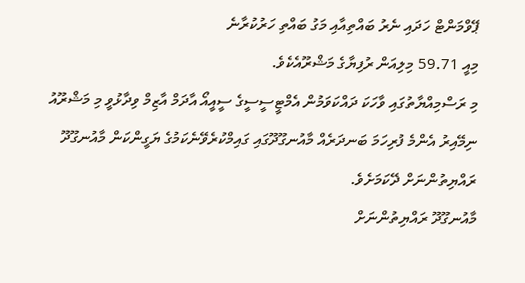ޕޭވްމަންޓް ހަދައި ނެރު ބައްތިއާއި މަގު ބައްތި ހަރުކުރާނެ
މިއީ 59.71 މިލިއަން ރުފިޔާގެ މަޝްރޫއެކެވެ.
މި ރަސްމިއްޔާތުގައި ވާހަކަ ދައްކަވަމުން އެމްޓީސީސީގެ ސީއީއޯ އާދަމް އާޒިމް ވިދާޅުވީ މި މަޝްރޫއު ނިމޭއިރު އެންމެ ފުރިހަމަ ބަނދަރެއް މާއުނގޫދޫގައި ގައިމްކުރެވޭނެކަމުގެ ޔަގީންކަން މާއުނގޫދޫ ރައްޔިތުންނަށް ދޭކަމަށެވެ.
މާއުނގޫދޫ ރައްޔިތުންނަށް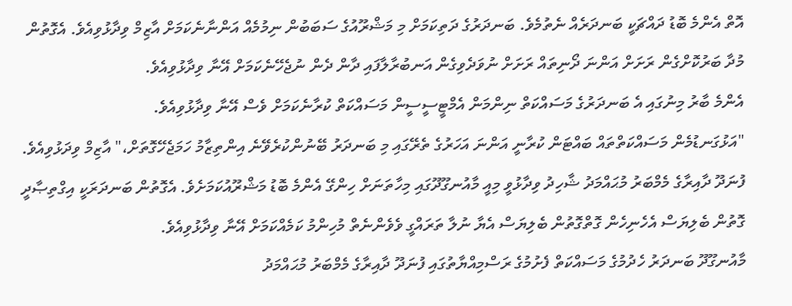އޮތް އެންމެ ބޮޑު ދައްޗަކީ ބަނދަރެއް ނެތުމެވެ. ބަނދަރުގެ ދަތިކަމަށް މި މަޝްރޫއުގެ ސަބަބުން ނިމުމެއް އަންނާނެކަމަށް އާޒިމް ވިދާޅުވިއެވެ. އެގޮތުން މުދާ ބަރުކޮށްގެން ރަށަށް އަންނަ ދޯނިތައް ރަށަށް ނުވަދެވިގެން އަނބުރާލާފައި ދާން ދެން ނުޖެހޭނެކަމަށް އޭނާ ވިދާޅުވިއެވެ.
އެންމެ ބާރު މިނުގައި އެ ބަނދަރުގެ މަސައްކަތް ނިންމަން އެމްޓީސީސީން މަސައްކަތް ކުރާނެކަމަށް ވެސް އޭނާ ވިދާޅުވިއެވެ.
"އަޅުގަނޑުމެން މަސައްކަތްތައް ބައްޓަން ކުރާނީ އަންނަ އަހަރުގެ ތެރޭގައި މި ބަނދަރު ބޭނުންކުރެވޭނެ އިންތިޒާމު ހަމަޖެހޭގޮތަށް،" އާޒިމް ވިދަޅުވިއެވެ.
ފުނަދޫ ދާއިރާގެ މެމްބަރު މުޙައްމަދު ޝާހިދު ވިދާޅުވީ މިއީ މާއުނގޫދޫގައި މިހާތަނަށް ހިންގޭ އެންމެ ބޮޑު މަޝްރޫއުކަމަށެވެ. އެގޮތުން ބަނދަރަކީ އިގްތިޞާދީ ގޮތުން ބެލިޔަސް އެހެނިހެން ގޮތްގޮތުން ބެލިޔަސް އެޔާ ނުލާ ތަރައްގީ ވެވެންނެތް މުހިންމު ކަމެއްކަމަށް އޭނާ ވިދާޅުވިއެވެ.
މާއުނގޫދޫ ބަނދަރު ހެދުމުގެ މަސައްކަތް ފެށުމުގެ ރަސްމިއްޔާތުގައި ފުނަދޫ ދާއިރާގެ މެމްބަރު މުޙައްމަދު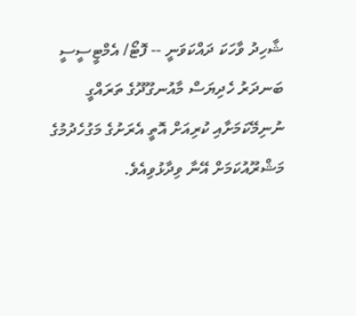ޝާހިދު ވާހަކަ ދައްކަވަނީ -- ފޮޓޯ/ އެމްޓީސީސީ
ބަނދަރު ހެދިޔަސް މާއުނގޫދޫގެ ތަރައްގީ ނުނިމޭކަމަށާއި ކުރިއަށް އޮތީ އެރަށުގެ މަގުހެދުމުގެ މަޝްރޫއުކަމަށް އޭނާ ވިދާޅުވިއެވެ.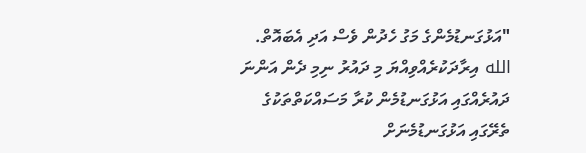"އަޅުގަނޑުމެންގެ މަގު ހެދުން ވެސް އަދި އެބައޮތް. الله އިރާދަކުރެއްވިއްޔަ މި ދައުރު ނިމި ދެން އަންނަ ދައުރެއްގައި އަޅުގަނޑުމެން ކުރާ މަސައްކަތްތަކުގެ ތެރޭގައި އަޅުގަނޑުމެނަށް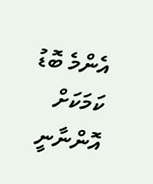އެންމެ ބޮޑު ކަމަކަށް އޮންނާނީ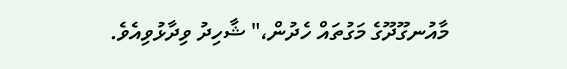މާއުނގޫދޫގެ މަގުތައް ހެދުން،" ޝާހިދު ވިދާޅުވިއެވެ.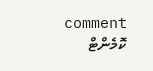comment ކޮމެންޓް